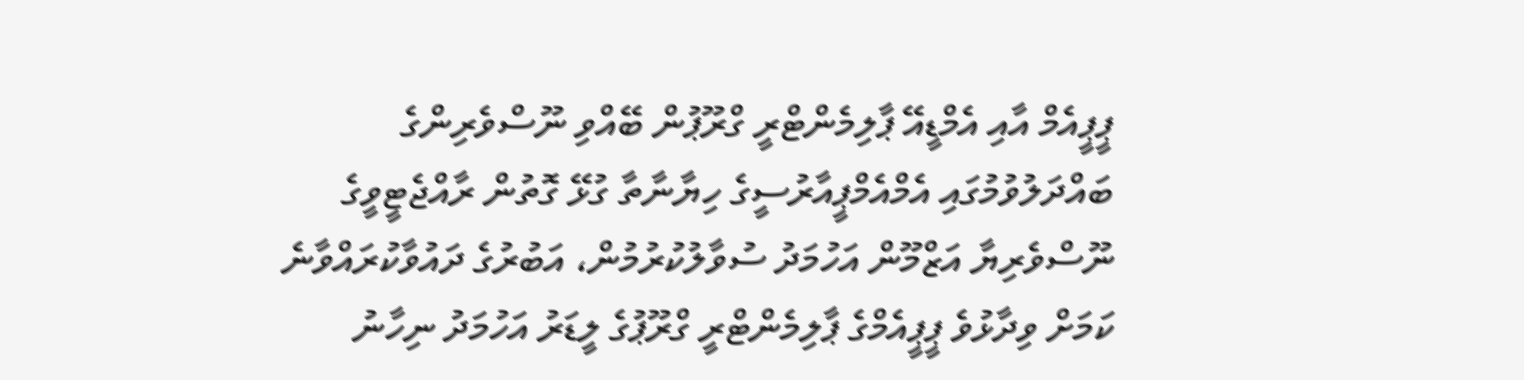ޕީޕީއެމް އާއި އެމްޑީއޭ ޕާލިމެންޓްރީ ގްރޫޕުން ބޭއްވި ނޫސްވެރިންގެ ބައްދަލުވުމުގައި އެމްއެމްޕީއާރުސީގެ ހިޔާނާތާ ގުޅޭ ގޮތުން ރާއްޖެޓީވީގެ ނޫސްވެރިޔާ އަޒްމޫން އަހުމަދު ސުވާލުކުރުމުން، އަބުރުގެ ދައުވާކުރައްވާނެ ކަމަށް ވިދާޅުވެ ޕީޕީއެމްގެ ޕާލިމެންޓްރީ ގްރޫޕުގެ ލީޑަރު އަހުމަދު ނިހާނު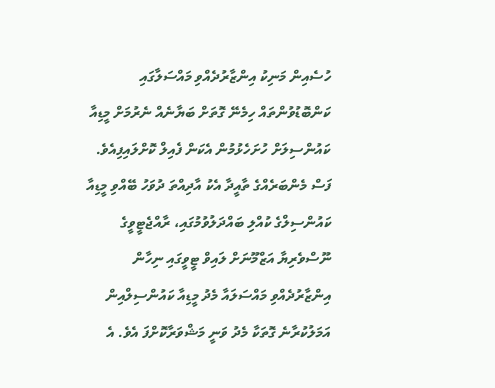ހުސެއިން މަނިކު އިންޒާރުދެއްވި މައްސަލާގައި ކަންބޮޑުވުންތައް ހިމެނޭ ގޮތަށް ބަޔާނެއް ނެރުމަށް މީޑިއާ ކައުންސިލަށް ހުށަހެޅުމުން އެކަން ފެއިލް ކޮށްލައިފިއެވެ.
ފަސް މެންބަރެއްގެ ތާއީދާ އެކު އާދިއްތަ ދުވަހު ބޭއްވި މީޑިއާ ކައުންސިލްގެ ކުއްލި ބައްދަލުވުމުގައި، ރާއްޖެޓީވީގެ ނޫސްވެރިޔާ އަޒްމޫނަށް ލައިވް ޓީވީގައި ނިހާން އިންޒާރުދެއްވި މައްސަލައާ މެދު މީޑިއާ ކައުންސިލްއިން އަމަލުކުރާނެ ގޮތަކާ މެދު ވަނީ މަޝްވަރާކޮށްފަ އެވެ. އެ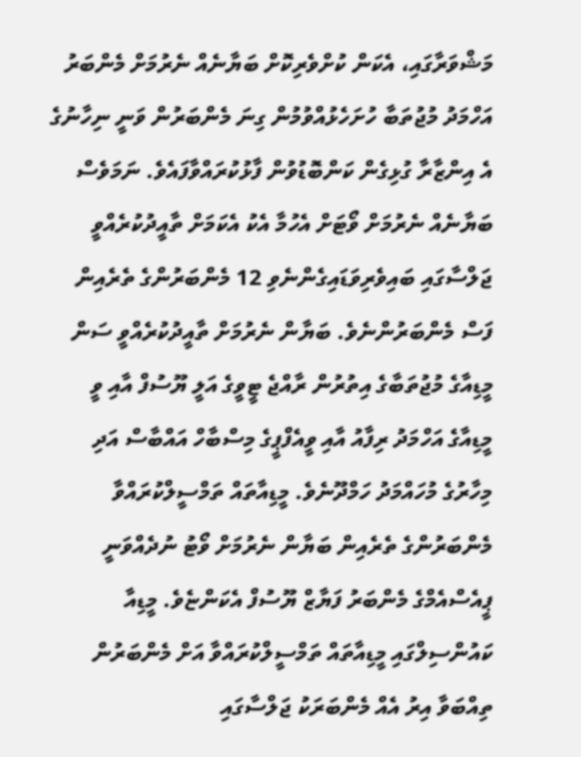މަޝްވަރާގައި، އެކަން ކުށްވެރިކޮށް ބަޔާނެއް ނެރުމަށް މެންބަރު އަހްމަދު މުޖުތަބާ ހުށަހެޅުއްވުމުން ގިނަ މެންބަރުން ވަނީ ނިހާނުގެ އެ އިންޒާރާ ގުޅިގެން ކަންބޮޑުވުން ފާޅުކުރައްވާފައެވެ. ނަމަވެސް ބަޔާނެއް ނެރުމަށް ވޯޓަށް އެހުމާ އެކު އެކަމަށް ތާއީދުކުރެއްވީ ޖަލްސާގައި ބައިވެރިވަޑައިގެންނެވި 12 މެންބަރުންގެ ތެރެއިން ފަސް މެންބަރުންނެވެ. ބަޔާން ނެރުމަށް ތާއީދުކުރެއްވީ ސަން މީޑިއާގެ މުޖުތަބާގެ އިތުރުން ރާއްޖެ ޓީވީގެ އަލީ ޔޫސުފް އާއި ވީ މީޑިއާގެ އަހްމަދު ރިފާއު އާއި ވީއެފްޕީގެ މިސްބާހް އައްބާސް އަދި މިހާރުގެ މުހައްމަދު ހަމްދޫނެވެ. މީޑިއާތައް ތަމްސީލްކުރައްވާ މެންބަރުންގެ ތެރެއިން ބަޔާން ނެރުމަށް ވޯޓު ނުދެއްވަނީ ޕީއެސްއެމްގެ މެންބަރު ފަޔާޒް ޔޫސުފް އެކަންޏެވެ. މީޑިއާ ކައުންސިލްގައި މީޑިއާތައް ތަމްސީލްކުރައްވާ އަށް މެންބަރުން ތިއްބަވާ އިރު އެއް މެންބަރަކު ޖަލްސާގައި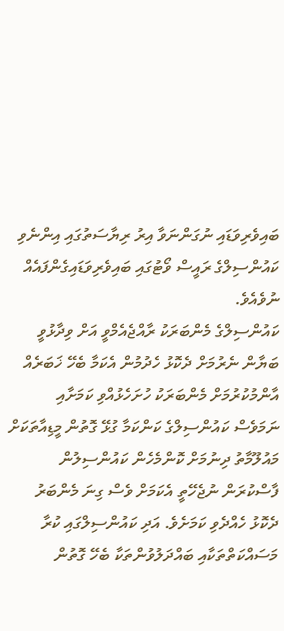ބައިވެރިވަޑައި ނުގަންނަވާ އިރު ރިޔާސަތުގައި އިންނެވި ކައުންސިލްގެ ރައީސް ވޯޓުގައި ބައިވެރިވަޑައިގެންފައެއް ނުވެއެވެ.
ކައުންސިލްގެ މެންބަރަކު ރާއްޖެއެމްވީ އަށް ވިދާޅުވީ ބަޔާން ނެރުމަށް ދެކޮޅު ހެދުމުން އެކަމާ ބެހޭ ޚަބަރެއް އާންމުކުރުމަށް މެންބަރަކު ހުށަހެޅުއްވި ކަމަށާއި ނަމަވެސް ކައުންސިލްގެ ކަންކަމާ ގުޅޭ ގޮތުން މީޑިއާތަކަށް މައުލޫމާތު ދިނުމަށް ކޮންމެހެން ކައުންސިލުން ފާސްކުރަން ނުޖެހޭތީ އެކަމަށް ވެސް ގިނަ މެންބަރު ދެކޮޅު ހެއްދެވި ކަމަށެވެ. އަދި ކައުންސިލްގައި ކުރާ މަސައްކަތްތަކާއި ބައްދަލުވުންތަކާ ބެހޭ ގޮތުން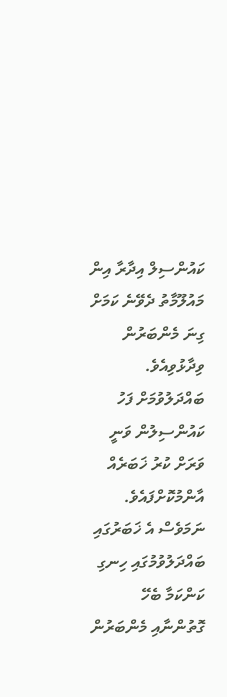ކައުންސިލް އިދާރާ އިން މައުލޫމާތު ދެވޭނެ ކަމަށް ގިނަ މެންބަރުން ވިދާޅުވިއެވެ. ބައްދަލުވުމަށް ފަހު ކައުންސިލުން ވަނީ ވަރަށް ކުރު ޚަބަރެއް އާންމުކޮށްފައެވެ. ނަމަވެސް އެ ޚަބަރުގައި ބައްދަލުވުމުގައި ހިނގި ކަންކަމާ ބެހޭ ގޮތުންނާއި މެންބަރުން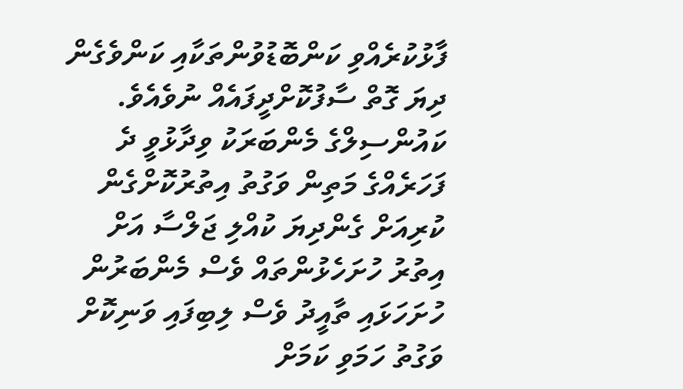ފާޅުކުރެއްވި ކަންބޮޑުވުންތަކާއި ކަންވެގެން ދިޔަ ގޮތް ސާފުކޮށްދީފައެއް ނުވެއެވެ.
ކައުންސިލްގެ މެންބަރަކު ވިދާޅުވީ ދެ ފަހަރެއްގެ މަތިން ވަގުތު އިތުރުކޮށްގެން ކުރިއަށް ގެންދިޔަ ކުއްލި ޖަލްސާ އަށް އިތުރު ހުށަހެޅުންތައް ވެސް މެންބަރުން ހުށަހަޅައި ތާއީދު ވެސް ލިބިފައި ވަނިކޮށް ވަގުތު ހަމަވި ކަމަށް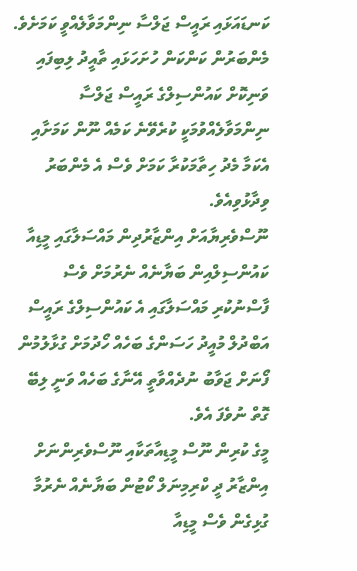ކަނޑައަޅައި ރައީސް ޖަލްސާ ނިންމަވާލެއްވީ ކަމަށެވެ. މެންބަރުން ކަންކަން ހުށަހަޅައި ތާއީދު ލިބިފައި ވަނިކޮށް ކައުންސިލްގެ ރައީސް ޖަލްސާ ނިންމަވާލެއްވުމަކީ ކުރެވޭނެ ކަމެއް ނޫން ކަމަށާއި އެކަމާ މެދު ހިތާމަކުރާ ކަމަށް ވެސް އެ މެންބަރު ވިދާޅުވިއެވެ.
ނޫސްވެރިޔާއަށް އިންޒާރުދިން މައްސަލާގައި މީޑިއާ ކައުންސިލްއިން ބަޔާނެއް ނެރުމަށް ވެސް ފާސްނުކުރި މައްސަލާގައި އެ ކައުންސިލްގެ ރައީސް އަބްދުލް މުއީދު ހަސަންގެ ބަހެއް ހޯދުމަށް ގުޅާލުމުން ފޯނަށް ޖަވާބު ނުދެއްވާތީ އޭނާގެ ބަހެއް ވަނީ ލިބޭ ގޮތް ނުވެފަ އެވެ.
މީގެ ކުރިން ނޫސް މީޑިއާތަކާއި ނޫސްވެރިންނަށް އިންޒާރު ދީ ކްރިމިނަލް ކޯޓުން ބަޔާނެއް ނެރުމާ ގުޅިގެން ވެސް މީޑިއާ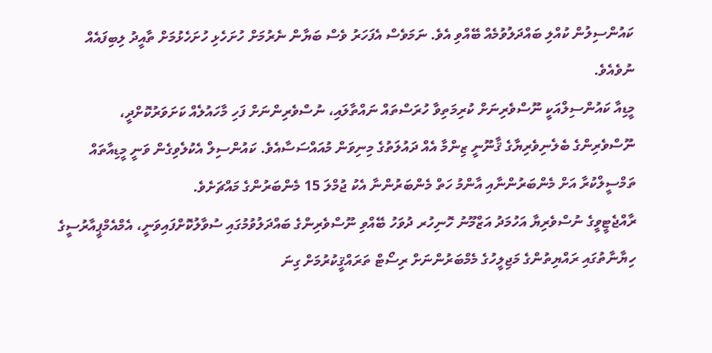ކައުންސިލުން ކުއްލި ބައްދަލުވުމެއް ބޭއްވި އެވެ. ނަމަވެސް އެފަހަރު ވެސް ބަޔާން ނެރުމަށް ހުށަހެޅި ހުށަހެޅުމަށް ތާއީދު ލިބިފައެއް ނުވެއެވެ.
މީޑިއާ ކައުންސިލްއަކީ ނޫސްވެރިނަށް ކުރިމަތިވާ ހުރަސްތައް ނައްތާލައި، ނުސްވެރިންނަށް ފަހި މާހައުލެއް ކަށަވަރުކޮށްދީ، ނޫސްވެރިންގެ ބެލެނިވެރިޔާގެ ޤާނޫނީ ޒިންމާ އެއް ދައުލަތުގެ މިނިވަން މުއައްސަސާއެވެ. ކައުންސިލް އެކުލެވިގެން ވަނީ މީޑިއާތައް ތަމްސީލްކުރާ އަށް މެންބަރުންނާއި އާންމު ހަތް މެންބަރުންނާ އެކު ޖުމްލަ 15 މެންބަރުންގެ މައްޗަށެވެ.
ރާއްޖެޓީވީގެ ނުސްވެރިޔާ އަހުމަދު އަޒްމޫނު ހޮނިހުރ ދުވަހު ބޭއްވި ނޫސްވެރިންގެ ބައްދަލުވުމުގައި ސުވާލުކޮށްފައިވަނީ، އެމްއެމްޕީއާރުސީގެ ހިޔާނާތުގައި ރައްޔިތުންގެ މަޖިލީހުގެ މެމްބަރުންނަށް ރިސޯޓް ތަރައްޤީކުރުމަށް ގިނަ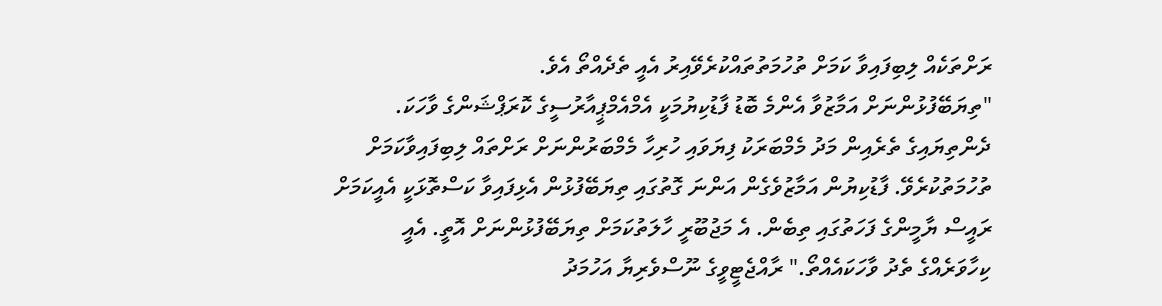ރަށްތަކެއް ލިބިފައިވާ ކަމަށް ތުހުމަތުތައްކުރެވޭއިރު އެއީ ތެދެއްތޯ އެވެ.
"ތިޔަބޭފުޅުންނަށް އަމާޒުވާ އެންމެ ބޮޑު ފާޑުކިޔުމަކީ އެމްއެމްޕީއާރުސީގެ ކޮރަޕްޝަންގެ ވާހަކަ. ދެންތިޔައިގެ ތެރެއިން މަދު މެމްބަރަކު ފިޔަވައި ހުރިހާ މެމްބަރުންނަށް ރަށްތައް ލިބިފައިވާކަމަށް ތުހުމަތުކުރެވޭ. ފާޑުކިޔުން އަމާޒުވެގެން އަންނަ ގޮތުގައި ތިޔަބޭފުޅުން އެޅިފައިވާ ކަސްތޮޅަކީ އެއީކަމަށް ރައީސް ޔާމީންގެ ފަހަތުގައި ތިބެން. އެ މަޖުބޫރީ ހާލަތުކަމަށް ތިޔަބޭފުޅުންނަށް އޮތީ. އެއީ ކިހާވަރެއްގެ ތެދު ވާހަކައެއްތޯ." ރާއްޖެޓީވީގެ ނޫސްވެރިޔާ އަހުމަދު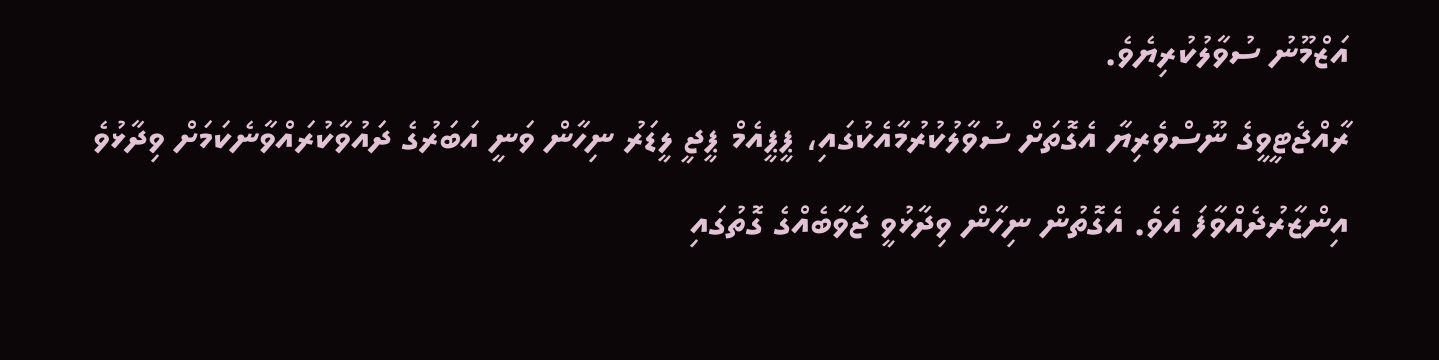އަޒްމޫނު ސުވާލުކުރިޔެވެ.
ރާއްޖެޓީވީގެ ނޫސްވެރިޔާ އެގޮތަށް ސުވާލުކުރުމާއެކުގައި، ޕީޕީއެމް ޕީޖީ ލީޑަރު ނިހާން ވަނީ އަބަރުގެ ދައުވާކުރައްވާނެކަމަށް ވިދާޅުވެ އިންޒާރުދެއްވާފަ އެވެ. އެގޮތުން ނިހާން ވިދާޅުވީ ޖަވާބެއްގެ ގޮތުގައި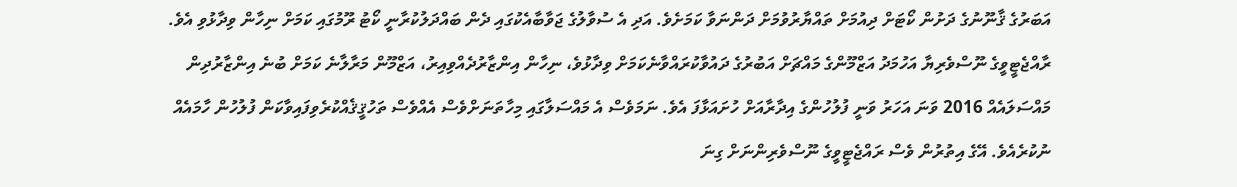އަބަރުގެ ޤާނޫނުގެ ދަށުން ކޯޓަށް ދިއުމަށް ތައްޔާރުވުމަށް ދަންނަވާ ކަމަށެވެ. އަދި އެ ސުވާލުގެ ޖަވާބާއެކުގައި ދެން ބައްދަލުކުރާނީ ކޯޓު ރޫމުގައި ކަމަށް ނިހާން ވިދާޅުވި އެވެ.
ރާއްޖެޓީވީގެ ނޫސްވެރިޔާ އަހުމަދު އަޒްމޫންގެ މައްޗަށް އަބުރުގެ ދައުވާކުރައްވާނެކަމަށް ވިދާޅުވެ، ނިހާން އިންޒާރުދެއްވިއިރު، އަޒްމޫން މަރާލާނެ ކަމަށް ބުނެ އިންޒާރުދިން މައްސަލައެއް 2016 ވަނަ އަހަރު ވަނީ ފުލުހުންގެ އިދާރާއަށް ހުށައަޅާފަ އެވެ. ނަމަވެސް އެ މައްސަލާގައި މިހާތަނަށްވެސް އެއްވެސް ތަހުޤީޤެއްކުރެވިފައިވާކަން ފުލުހުން ހާމައެއް ނުކުރެއެވެ. އޭގެ އިތުރުން ވެސް ރައްޖެޓީވީގެ ނޫސްވެރިންނަށް ގިނަ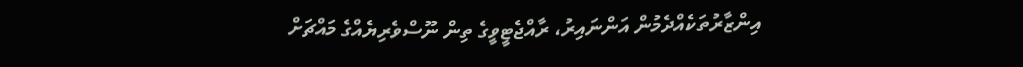އިންޒާރުތަކެއްދެމުން އަންނައިރު، ރާއްޖެޓީވީގެ ތިން ނޫސްވެރިޔެއްގެ މައްޗަށް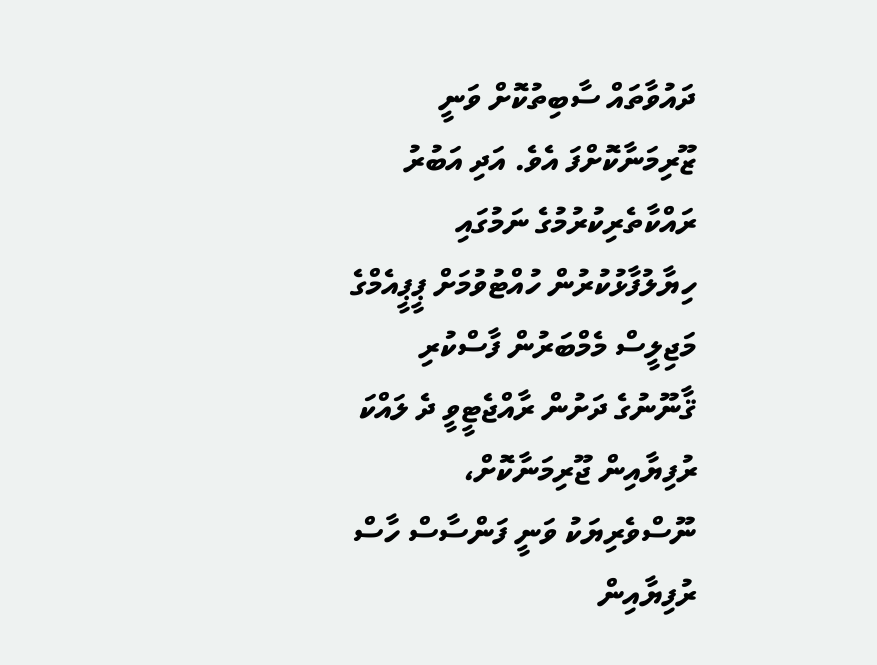ދައުވާތައް ސާބިތުކޮށް ވަނީ ޒޫރިމަނާކޮށްފަ އެވެ. އަދި އަބުރު ރައްކާތެރިކުރުމުގެ ނަމުގައި ހިޔާލުފާޅުކުރުން ހުއްޓުވުމަށް ޕީޕީއެމްގެ މަޖިލީސް މެމްބަރުން ފާސްކުރި ޤާނޫނުގެ ދަށުން ރާއްޖެޓީވީ ދެ ލައްކަ ރުފިޔާއިން ޖޫރިމަނާކޮށް، ނޫސްވެރިޔަކު ވަނީ ފަންސާސް ހާސް ރުފިޔާއިން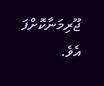ޖޫރިމަނާކޮށްފަ އެވެ.